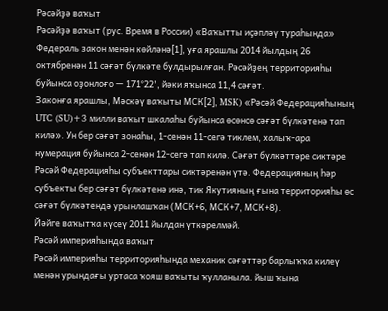Рәсәйҙә ваҡыт
Рәсәйҙә ваҡыт (рус. Время в России) «Ваҡытты иҫәпләү тураһында» Федераль закон менән көйләнә[1], уға ярашлы 2014 йылдың 26 октябренән 11 сәғәт бүлкәте булдырылған. Рәсәйҙең территорияһы буйынса оҙонлоғо — 171°22', йәки яҡынса 11,4 сәғәт.
Законға ярашлы, Мәскәү ваҡыты МСК[2], MSK) «Рәсәй Федерацияһының UTC (SU)+3 милли ваҡыт шкалаһы буйынса өсөнсө сәғәт бүлкәтенә тап килә». Ун бер сәғәт зонаһы, 1-сенән 11-сегә тиклем, халыҡ-ара нумерация буйынса 2-сенән 12-сегә тап килә. Сәғәт бүлкәттәре сиктәре Рәсәй Федерацияһы субъекттары сиктәренән үтә. Федерацияның һәр субъекты бер сәғәт бүлкәтенә инә, тик Якутияның ғына территорияһы өс сәғәт бүлкәтендә урынлашҡан (МСК+6, МСК+7, МСК+8).
Йәйге ваҡытҡа күсеү 2011 йылдан үткәрелмәй.
Рәсәй империяһында ваҡыт
Рәсәй империяһы территорияһында механик сәғәттәр барлыҡҡа килеү менән урындағы уртаса ҡояш ваҡыты ҡулланыла. йыш ҡына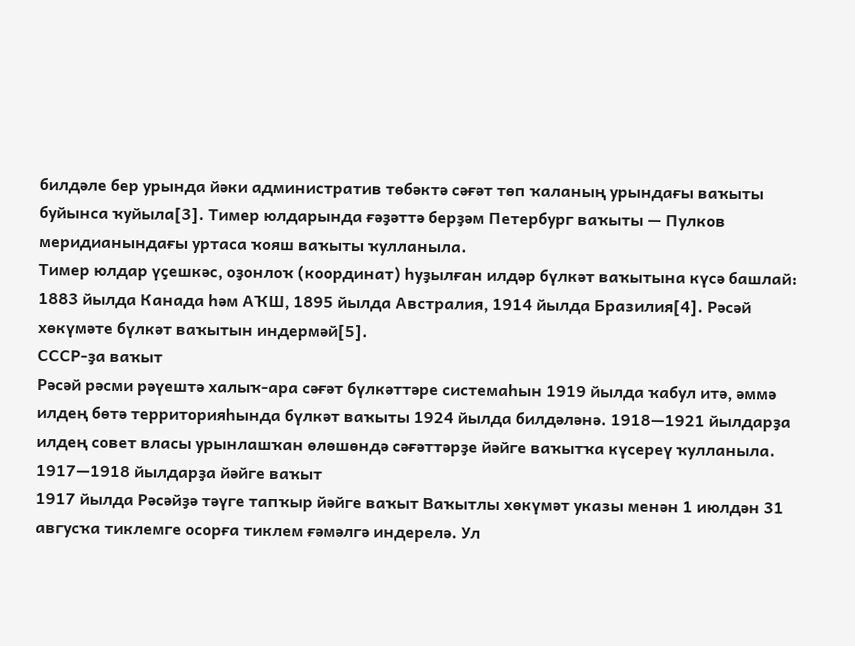билдәле бер урында йәки административ төбәктә сәғәт төп ҡаланың урындағы ваҡыты буйынса ҡуйыла[3]. Тимер юлдарында ғәҙәттә берҙәм Петербург ваҡыты — Пулков меридианындағы уртаса ҡояш ваҡыты ҡулланыла.
Тимер юлдар үҫешкәс, оҙонлоҡ (координат) һуҙылған илдәр бүлкәт ваҡытына күсә башлай: 1883 йылда Канада һәм АҠШ, 1895 йылда Австралия, 1914 йылда Бразилия[4]. Рәсәй хөкүмәте бүлкәт ваҡытын индермәй[5].
СССР-ҙа ваҡыт
Рәсәй рәсми рәүештә халыҡ-ара сәғәт бүлкәттәре системаһын 1919 йылда ҡабул итә, әммә илдең бөтә территорияһында бүлкәт ваҡыты 1924 йылда билдәләнә. 1918—1921 йылдарҙа илдең совет власы урынлашҡан өлөшөндә сәғәттәрҙе йәйге ваҡытҡа күсереү ҡулланыла.
1917—1918 йылдарҙа йәйге ваҡыт
1917 йылда Рәсәйҙә тәүге тапҡыр йәйге ваҡыт Ваҡытлы хөкүмәт указы менән 1 июлдән 31 авгусҡа тиклемге осорға тиклем ғәмәлгә индерелә. Ул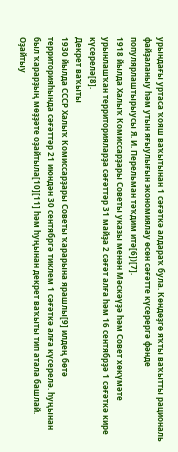урындағы уртаса ҡояш ваҡытынан 1 сәғәткә алдараҡ була. Көндөҙгө яҡты ваҡытты рациональ файҙаланыу һәм утын яғыулығын экономиялау өсөн сәғәтте күсерергә фәнде популярлаштырыусы Я. И. Перельман тәҡдим итә[6])[7].
1918 йылда Халыҡ Комиссарҙары Советы указы менән Мәскәүҙә һәм Совет хөкүмәте урынлашҡан территорияларҙа сәғәттәр 31 майҙа 2 сәғәт алға һәм 16 сентябрҙә 1 сәғәткә кире күсерелә[8].
Декрет ваҡыты
1930 йылда СССР Халыҡ Комиссарҙары Советы ҡарарына ярашлы[9] илдең бөтә территорияһында сәғәттәр 21 июндән 30 сентябргә тиклем 1 сәғәткә алға күсерелә. һуңынан был ҡарарҙың мөҙҙәте оҙайтыла[10][11] һәм һуңынан декрет ваҡыты тип атала башлай. Оҙайтыу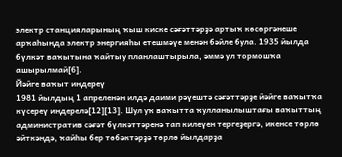электр станцияларының ҡыш киске сәғәттәрҙә артыҡ көсөргәнеше арҡаһында электр энергияһы етешмәүе менән бәйле була. 1935 йылда бүлкәт ваҡытына ҡайтыу планлаштырыла, әммә ул тормошҡа ашырылмай[6].
Йәйге ваҡыт индереү
1981 йылдың 1 апреленән илдә даими рәүештә сәғәттәрҙе йәйге ваҡытҡа күсереү индерелә[12][13]. Шул уҡ ваҡытта ҡулланылыштағы ваҡыттың административ сәғәт бүлкәттәренә тап килеүен тергеҙергә, икенсе төрлө әйткәндә, ҡайһы бер төбәктәрҙә төрлө йылдарҙа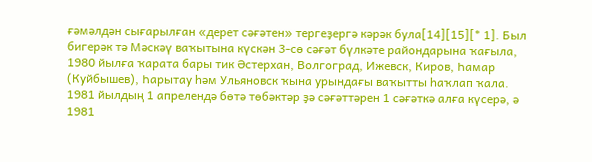ғәмәлдән сығарылған «дерет сәғәтен» тергеҙергә кәрәк була[14][15][* 1]. Был бигерәк тә Мәскәү ваҡытына күскән 3-сө сәғәт бүлкәте райондарына ҡағыла, 1980 йылға ҡарата бары тик Әстерхан, Волгоград, Ижевск, Киров, Һамар (Куйбышев), Һарытау һәм Ульяновск ҡына урындағы ваҡытты һаҡлап ҡала.
1981 йылдың 1 апрелендә бөтә төбәктәр ҙә сәғәттәрен 1 сәғәткә алға күсерә, ә 1981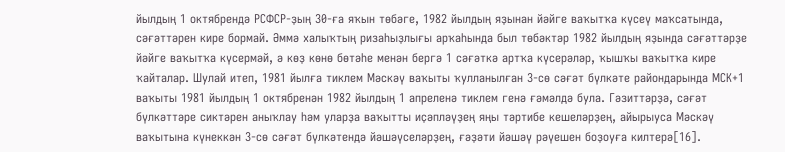йылдың 1 октябрендә РСФСР-ҙың 30-ға яҡын төбәге, 1982 йылдың яҙынан йәйге ваҡытҡа күсеү маҡсатында, сәғәттәрен кире бормай. Әммә халыҡтың ризаһыҙлығы арҡаһында был төбәктәр 1982 йылдың яҙында сәғәттәрҙе йәйге ваҡытҡа күсермәй, ә көҙ көнө бөтәһе менән бергә 1 сәғәткә артҡа күсерәләр, ҡышҡы ваҡытҡа кире ҡайталар. Шулай итеп, 1981 йылға тиклем Мәскәү ваҡыты ҡулланылған 3-сө сәғәт бүлкәте райондарында МСК+1 ваҡыты 1981 йылдың 1 октябренән 1982 йылдың 1 апреленә тиклем генә ғәмәлдә була. Гәзиттәрҙә, сәғәт бүлкәттәре сиктәрен аныҡлау һәм уларҙа ваҡытты иҫәпләүҙең яңы тәртибе кешеләрҙең, айырыуса Мәскәү ваҡытына күнеккән 3-сө сәғәт бүлкәтендә йәшәүселәрҙең, ғәҙәти йәшәү рәүешен боҙоуға килтерә[16].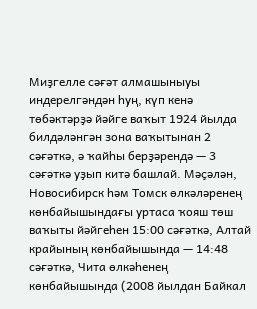Миҙгелле сәғәт алмашыныуы индерелгәндән һуң, күп кенә төбәктәрҙә йәйге ваҡыт 1924 йылда билдәләнгән зона ваҡытынан 2 сәғәткә, ә ҡайһы берҙәрендә — 3 сәғәткә уҙып китә башлай. Мәҫәлән, Новосибирск һәм Томск өлкәләренең көнбайышындағы уртаса ҡояш төш ваҡыты йәйгеһен 15:00 сәғәткә, Алтай крайының көнбайышында — 14:48 сәғәткә, Чита өлкәһенең көнбайышында (2008 йылдан Байкал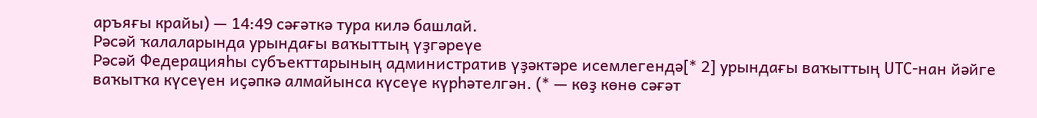аръяғы крайы) — 14:49 сәғәткә тура килә башлай.
Рәсәй ҡалаларында урындағы ваҡыттың үҙгәреүе
Рәсәй Федерацияһы субъекттарының административ үҙәктәре исемлегендә[* 2] урындағы ваҡыттың UTC-нан йәйге ваҡытҡа күсеүен иҫәпкә алмайынса күсеүе күрһәтелгән. (* — көҙ көнө сәғәт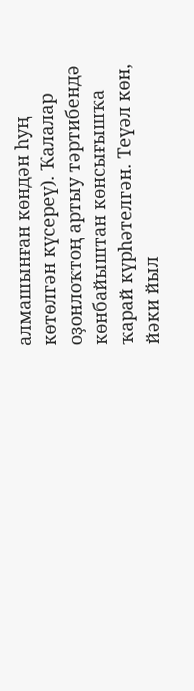алмашынған көндән һуң көтөлгән күсереү). Ҡалалар оҙонлоҡтоң артыу тәртибендә көнбайыштан көнсығышҡа ҡарай күрһәтелгән. Теүәл көн, йәки йыл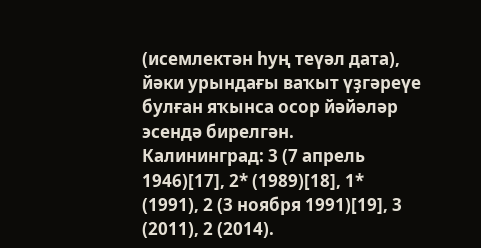(исемлектән һуң теүәл дата), йәки урындағы ваҡыт үҙгәреүе булған яҡынса осор йәйәләр эсендә бирелгән.
Калининград: 3 (7 апрель 1946)[17], 2* (1989)[18], 1* (1991), 2 (3 ноября 1991)[19], 3 (2011), 2 (2014).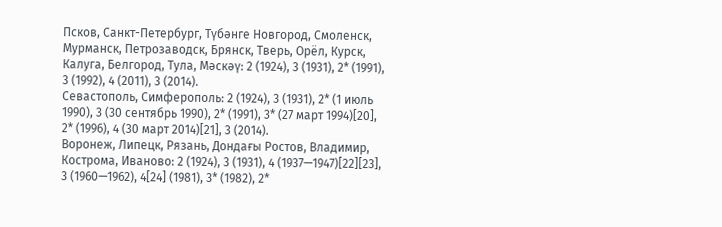Псков, Санкт-Петербург, Түбәнге Новгород, Смоленск, Мурманск, Петрозаводск, Брянск, Тверь, Орёл, Курск, Калуга, Белгород, Тула, Мәскәү: 2 (1924), 3 (1931), 2* (1991), 3 (1992), 4 (2011), 3 (2014).
Севастополь, Симферополь: 2 (1924), 3 (1931), 2* (1 июль 1990), 3 (30 сентябрь 1990), 2* (1991), 3* (27 март 1994)[20], 2* (1996), 4 (30 март 2014)[21], 3 (2014).
Воронеж, Липецк, Рязань, Дондағы Ростов, Владимир, Кострома, Иваново: 2 (1924), 3 (1931), 4 (1937—1947)[22][23], 3 (1960—1962), 4[24] (1981), 3* (1982), 2*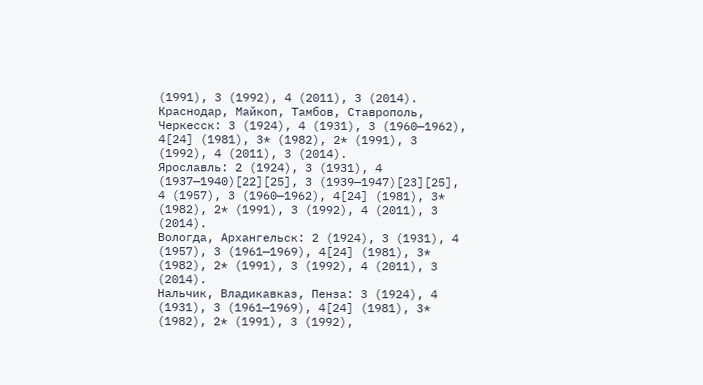(1991), 3 (1992), 4 (2011), 3 (2014).
Краснодар, Майкоп, Тамбов, Ставрополь, Черкесск: 3 (1924), 4 (1931), 3 (1960—1962), 4[24] (1981), 3* (1982), 2* (1991), 3 (1992), 4 (2011), 3 (2014).
Ярославль: 2 (1924), 3 (1931), 4 (1937—1940)[22][25], 3 (1939—1947)[23][25], 4 (1957), 3 (1960—1962), 4[24] (1981), 3* (1982), 2* (1991), 3 (1992), 4 (2011), 3 (2014).
Вологда, Архангельск: 2 (1924), 3 (1931), 4 (1957), 3 (1961—1969), 4[24] (1981), 3* (1982), 2* (1991), 3 (1992), 4 (2011), 3 (2014).
Нальчик, Владикавказ, Пенза: 3 (1924), 4 (1931), 3 (1961—1969), 4[24] (1981), 3* (1982), 2* (1991), 3 (1992),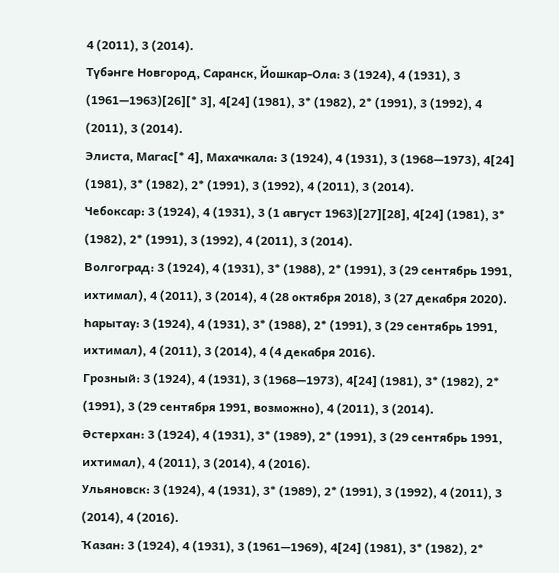4 (2011), 3 (2014).
Түбәнге Новгород, Саранск, Йошкар-Ола: 3 (1924), 4 (1931), 3 (1961—1963)[26][* 3], 4[24] (1981), 3* (1982), 2* (1991), 3 (1992), 4 (2011), 3 (2014).
Элиста, Магас[* 4], Махачкала: 3 (1924), 4 (1931), 3 (1968—1973), 4[24] (1981), 3* (1982), 2* (1991), 3 (1992), 4 (2011), 3 (2014).
Чебоксар: 3 (1924), 4 (1931), 3 (1 август 1963)[27][28], 4[24] (1981), 3* (1982), 2* (1991), 3 (1992), 4 (2011), 3 (2014).
Волгоград: 3 (1924), 4 (1931), 3* (1988), 2* (1991), 3 (29 сентябрь 1991, ихтимал), 4 (2011), 3 (2014), 4 (28 октября 2018), 3 (27 декабря 2020).
Һарытау: 3 (1924), 4 (1931), 3* (1988), 2* (1991), 3 (29 сентябрь 1991, ихтимал), 4 (2011), 3 (2014), 4 (4 декабря 2016).
Грозный: 3 (1924), 4 (1931), 3 (1968—1973), 4[24] (1981), 3* (1982), 2* (1991), 3 (29 сентября 1991, возможно), 4 (2011), 3 (2014).
Әстерхан: 3 (1924), 4 (1931), 3* (1989), 2* (1991), 3 (29 сентябрь 1991, ихтимал), 4 (2011), 3 (2014), 4 (2016).
Ульяновск: 3 (1924), 4 (1931), 3* (1989), 2* (1991), 3 (1992), 4 (2011), 3 (2014), 4 (2016).
Ҡазан: 3 (1924), 4 (1931), 3 (1961—1969), 4[24] (1981), 3* (1982), 2*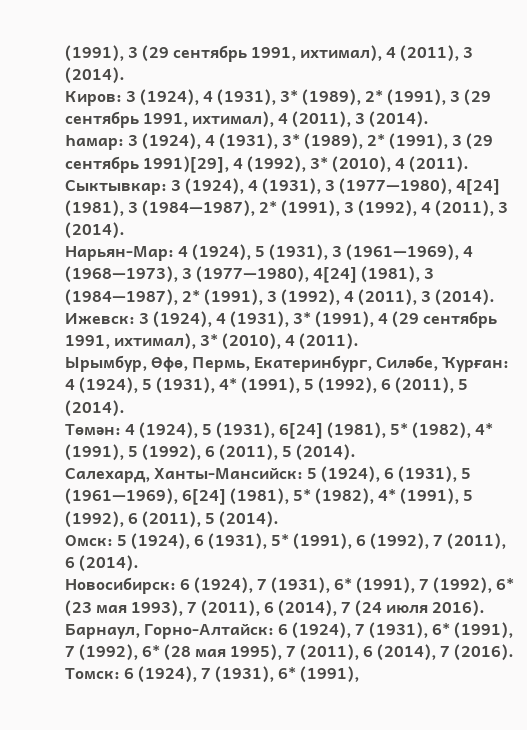(1991), 3 (29 сентябрь 1991, ихтимал), 4 (2011), 3 (2014).
Киров: 3 (1924), 4 (1931), 3* (1989), 2* (1991), 3 (29 сентябрь 1991, ихтимал), 4 (2011), 3 (2014).
Һамар: 3 (1924), 4 (1931), 3* (1989), 2* (1991), 3 (29 сентябрь 1991)[29], 4 (1992), 3* (2010), 4 (2011).
Сыктывкар: 3 (1924), 4 (1931), 3 (1977—1980), 4[24] (1981), 3 (1984—1987), 2* (1991), 3 (1992), 4 (2011), 3 (2014).
Нарьян-Мар: 4 (1924), 5 (1931), 3 (1961—1969), 4 (1968—1973), 3 (1977—1980), 4[24] (1981), 3 (1984—1987), 2* (1991), 3 (1992), 4 (2011), 3 (2014).
Ижевск: 3 (1924), 4 (1931), 3* (1991), 4 (29 сентябрь 1991, ихтимал), 3* (2010), 4 (2011).
Ырымбур, Өфө, Пермь, Екатеринбург, Силәбе, Ҡурған: 4 (1924), 5 (1931), 4* (1991), 5 (1992), 6 (2011), 5 (2014).
Төмән: 4 (1924), 5 (1931), 6[24] (1981), 5* (1982), 4* (1991), 5 (1992), 6 (2011), 5 (2014).
Салехард, Ханты-Мансийск: 5 (1924), 6 (1931), 5 (1961—1969), 6[24] (1981), 5* (1982), 4* (1991), 5 (1992), 6 (2011), 5 (2014).
Омск: 5 (1924), 6 (1931), 5* (1991), 6 (1992), 7 (2011), 6 (2014).
Новосибирск: 6 (1924), 7 (1931), 6* (1991), 7 (1992), 6* (23 мая 1993), 7 (2011), 6 (2014), 7 (24 июля 2016).
Барнаул, Горно-Алтайск: 6 (1924), 7 (1931), 6* (1991), 7 (1992), 6* (28 мая 1995), 7 (2011), 6 (2014), 7 (2016).
Томск: 6 (1924), 7 (1931), 6* (1991),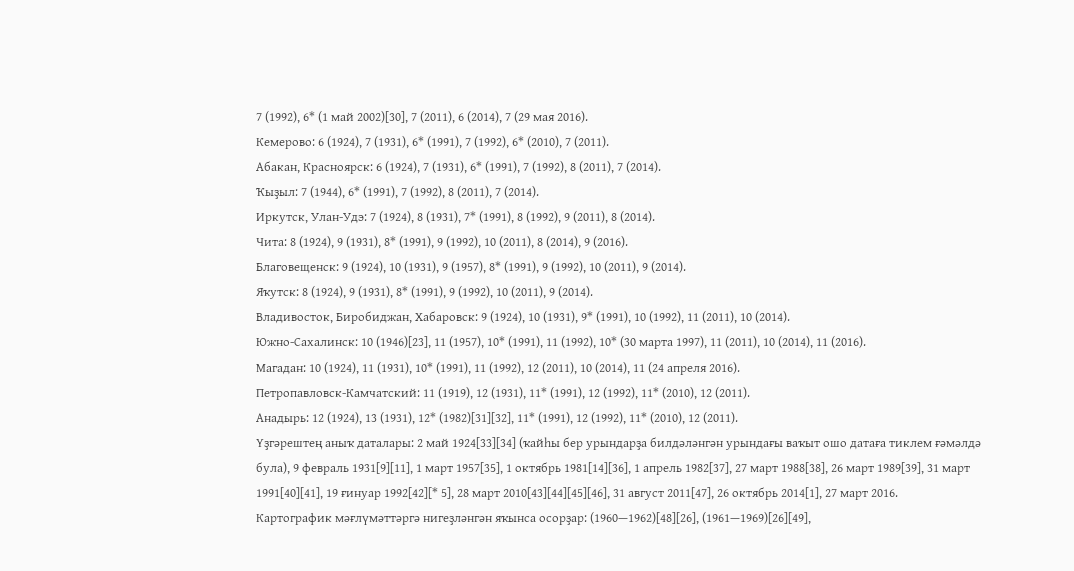7 (1992), 6* (1 май 2002)[30], 7 (2011), 6 (2014), 7 (29 мая 2016).
Кемерово: 6 (1924), 7 (1931), 6* (1991), 7 (1992), 6* (2010), 7 (2011).
Абакан, Красноярск: 6 (1924), 7 (1931), 6* (1991), 7 (1992), 8 (2011), 7 (2014).
Ҡыҙыл: 7 (1944), 6* (1991), 7 (1992), 8 (2011), 7 (2014).
Иркутск, Улан-Удэ: 7 (1924), 8 (1931), 7* (1991), 8 (1992), 9 (2011), 8 (2014).
Чита: 8 (1924), 9 (1931), 8* (1991), 9 (1992), 10 (2011), 8 (2014), 9 (2016).
Благовещенск: 9 (1924), 10 (1931), 9 (1957), 8* (1991), 9 (1992), 10 (2011), 9 (2014).
Яҡутск: 8 (1924), 9 (1931), 8* (1991), 9 (1992), 10 (2011), 9 (2014).
Владивосток, Биробиджан, Хабаровск: 9 (1924), 10 (1931), 9* (1991), 10 (1992), 11 (2011), 10 (2014).
Южно-Сахалинск: 10 (1946)[23], 11 (1957), 10* (1991), 11 (1992), 10* (30 марта 1997), 11 (2011), 10 (2014), 11 (2016).
Магадан: 10 (1924), 11 (1931), 10* (1991), 11 (1992), 12 (2011), 10 (2014), 11 (24 апреля 2016).
Петропавловск-Камчатский: 11 (1919), 12 (1931), 11* (1991), 12 (1992), 11* (2010), 12 (2011).
Анадырь: 12 (1924), 13 (1931), 12* (1982)[31][32], 11* (1991), 12 (1992), 11* (2010), 12 (2011).
Үҙгәрештең аныҡ даталары: 2 май 1924[33][34] (ҡайһы бер урындарҙа билдәләнгән урындағы ваҡыт ошо датаға тиклем ғәмәлдә була), 9 февраль 1931[9][11], 1 март 1957[35], 1 октябрь 1981[14][36], 1 апрель 1982[37], 27 март 1988[38], 26 март 1989[39], 31 март 1991[40][41], 19 ғинуар 1992[42][* 5], 28 март 2010[43][44][45][46], 31 август 2011[47], 26 октябрь 2014[1], 27 март 2016.
Картографик мәғлүмәттәргә нигеҙләнгән яҡынса осорҙар: (1960—1962)[48][26], (1961—1969)[26][49],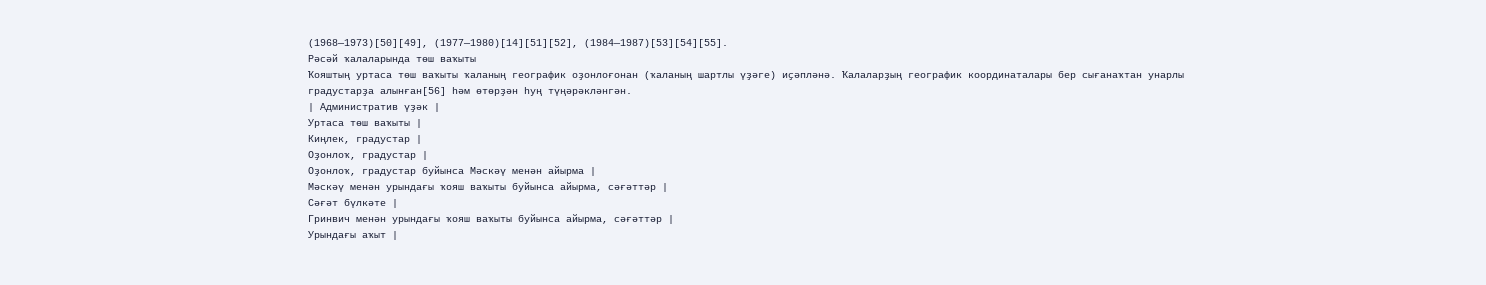(1968—1973)[50][49], (1977—1980)[14][51][52], (1984—1987)[53][54][55].
Рәсәй ҡалаларында төш ваҡыты
Ҡояштың уртаса төш ваҡыты ҡаланың географик оҙонлоғонан (ҡаланың шартлы үҙәге) иҫәпләнә. Ҡалаларҙың географик координаталары бер сығанаҡтан унарлы градустарҙа алынған[56] һәм өтөрҙән һуң түңәрәкләнгән.
| Административ үҙәк |
Уртаса төш ваҡыты |
Киңлек, градустар |
Оҙонлоҡ, градустар |
Оҙонлоҡ, градустар буйынса Мәскәү менән айырма |
Мәскәү менән урындағы ҡояш ваҡыты буйынса айырма, сәғәттәр |
Сәғәт бүлкәте |
Гринвич менән урындағы ҡояш ваҡыты буйынса айырма, сәғәттәр |
Урындағы аҡыт |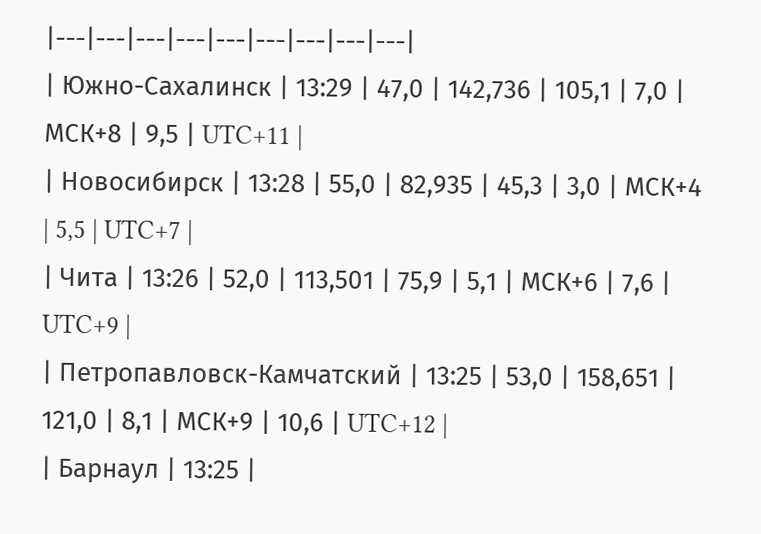|---|---|---|---|---|---|---|---|---|
| Южно-Сахалинск | 13:29 | 47,0 | 142,736 | 105,1 | 7,0 | МСК+8 | 9,5 | UTC+11 |
| Новосибирск | 13:28 | 55,0 | 82,935 | 45,3 | 3,0 | МСК+4 | 5,5 | UTC+7 |
| Чита | 13:26 | 52,0 | 113,501 | 75,9 | 5,1 | МСК+6 | 7,6 | UTC+9 |
| Петропавловск-Камчатский | 13:25 | 53,0 | 158,651 | 121,0 | 8,1 | МСК+9 | 10,6 | UTC+12 |
| Барнаул | 13:25 |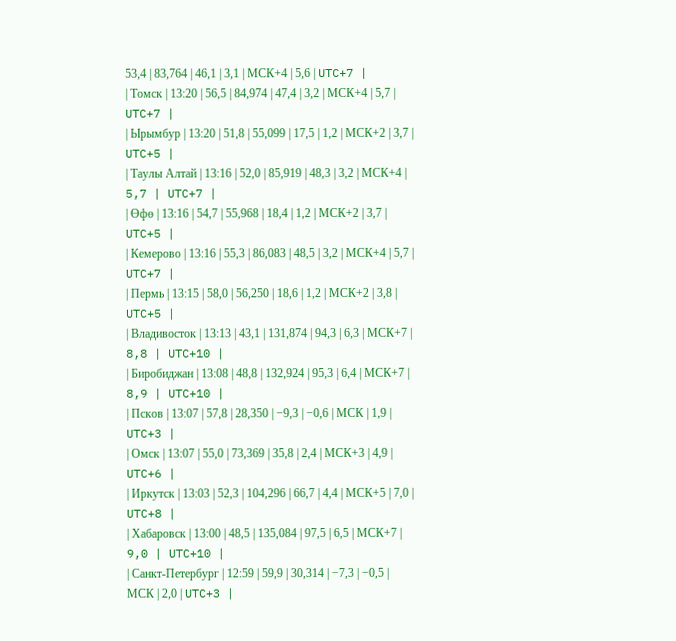53,4 | 83,764 | 46,1 | 3,1 | МСК+4 | 5,6 | UTC+7 |
| Томск | 13:20 | 56,5 | 84,974 | 47,4 | 3,2 | МСК+4 | 5,7 | UTC+7 |
| Ырымбур | 13:20 | 51,8 | 55,099 | 17,5 | 1,2 | МСК+2 | 3,7 | UTC+5 |
| Таулы Алтай | 13:16 | 52,0 | 85,919 | 48,3 | 3,2 | МСК+4 | 5,7 | UTC+7 |
| Өфө | 13:16 | 54,7 | 55,968 | 18,4 | 1,2 | МСК+2 | 3,7 | UTC+5 |
| Кемерово | 13:16 | 55,3 | 86,083 | 48,5 | 3,2 | МСК+4 | 5,7 | UTC+7 |
| Пермь | 13:15 | 58,0 | 56,250 | 18,6 | 1,2 | МСК+2 | 3,8 | UTC+5 |
| Владивосток | 13:13 | 43,1 | 131,874 | 94,3 | 6,3 | МСК+7 | 8,8 | UTC+10 |
| Биробиджан | 13:08 | 48,8 | 132,924 | 95,3 | 6,4 | МСК+7 | 8,9 | UTC+10 |
| Псков | 13:07 | 57,8 | 28,350 | −9,3 | −0,6 | МСК | 1,9 | UTC+3 |
| Омск | 13:07 | 55,0 | 73,369 | 35,8 | 2,4 | МСК+3 | 4,9 | UTC+6 |
| Иркутск | 13:03 | 52,3 | 104,296 | 66,7 | 4,4 | МСК+5 | 7,0 | UTC+8 |
| Хабаровск | 13:00 | 48,5 | 135,084 | 97,5 | 6,5 | МСК+7 | 9,0 | UTC+10 |
| Санкт-Петербург | 12:59 | 59,9 | 30,314 | −7,3 | −0,5 | МСК | 2,0 | UTC+3 |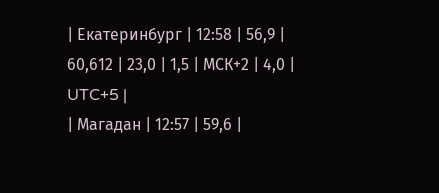| Екатеринбург | 12:58 | 56,9 | 60,612 | 23,0 | 1,5 | МСК+2 | 4,0 | UTC+5 |
| Магадан | 12:57 | 59,6 |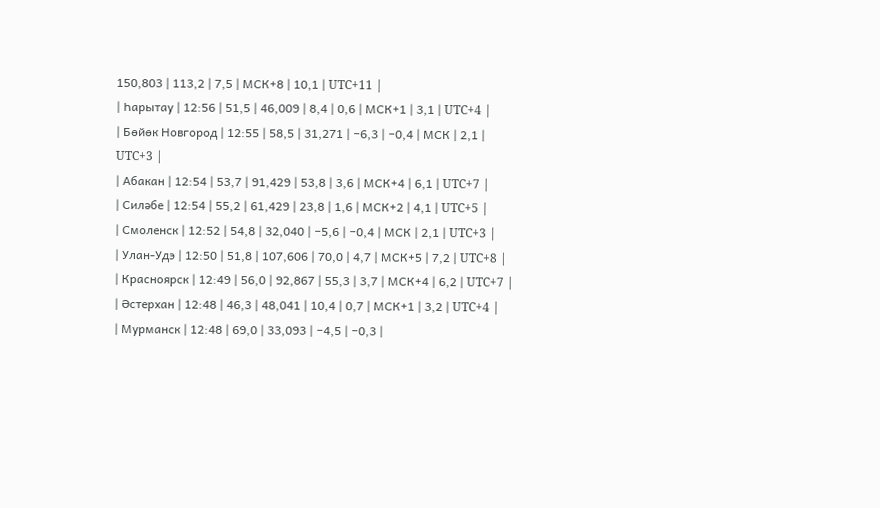150,803 | 113,2 | 7,5 | МСК+8 | 10,1 | UTC+11 |
| Һарытау | 12:56 | 51,5 | 46,009 | 8,4 | 0,6 | МСК+1 | 3,1 | UTC+4 |
| Бөйөк Новгород | 12:55 | 58,5 | 31,271 | −6,3 | −0,4 | МСК | 2,1 | UTC+3 |
| Абакан | 12:54 | 53,7 | 91,429 | 53,8 | 3,6 | МСК+4 | 6,1 | UTC+7 |
| Силәбе | 12:54 | 55,2 | 61,429 | 23,8 | 1,6 | МСК+2 | 4,1 | UTC+5 |
| Смоленск | 12:52 | 54,8 | 32,040 | −5,6 | −0,4 | МСК | 2,1 | UTC+3 |
| Улан-Удэ | 12:50 | 51,8 | 107,606 | 70,0 | 4,7 | МСК+5 | 7,2 | UTC+8 |
| Красноярск | 12:49 | 56,0 | 92,867 | 55,3 | 3,7 | МСК+4 | 6,2 | UTC+7 |
| Әстерхан | 12:48 | 46,3 | 48,041 | 10,4 | 0,7 | МСК+1 | 3,2 | UTC+4 |
| Мурманск | 12:48 | 69,0 | 33,093 | −4,5 | −0,3 |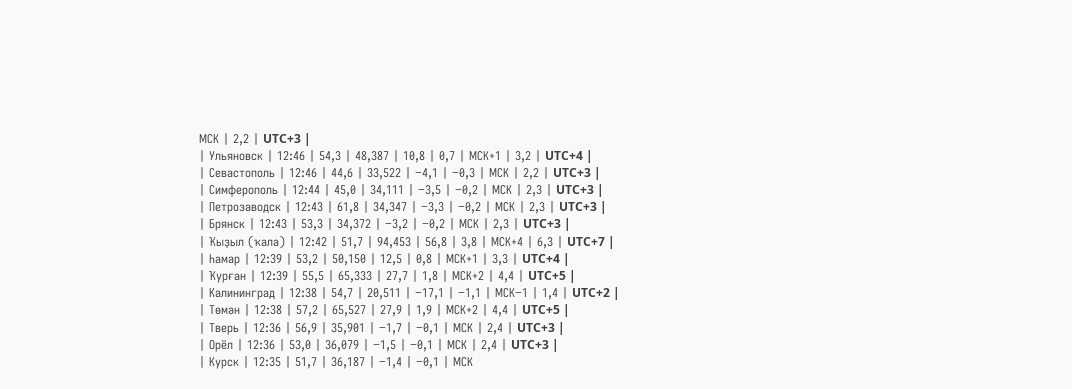МСК | 2,2 | UTC+3 |
| Ульяновск | 12:46 | 54,3 | 48,387 | 10,8 | 0,7 | МСК+1 | 3,2 | UTC+4 |
| Севастополь | 12:46 | 44,6 | 33,522 | −4,1 | −0,3 | МСК | 2,2 | UTC+3 |
| Симферополь | 12:44 | 45,0 | 34,111 | −3,5 | −0,2 | МСК | 2,3 | UTC+3 |
| Петрозаводск | 12:43 | 61,8 | 34,347 | −3,3 | −0,2 | МСК | 2,3 | UTC+3 |
| Брянск | 12:43 | 53,3 | 34,372 | −3,2 | −0,2 | МСК | 2,3 | UTC+3 |
| Ҡыҙыл (ҡала) | 12:42 | 51,7 | 94,453 | 56,8 | 3,8 | МСК+4 | 6,3 | UTC+7 |
| Һамар | 12:39 | 53,2 | 50,150 | 12,5 | 0,8 | МСК+1 | 3,3 | UTC+4 |
| Ҡурған | 12:39 | 55,5 | 65,333 | 27,7 | 1,8 | МСК+2 | 4,4 | UTC+5 |
| Калининград | 12:38 | 54,7 | 20,511 | −17,1 | −1,1 | МСК−1 | 1,4 | UTC+2 |
| Төмән | 12:38 | 57,2 | 65,527 | 27,9 | 1,9 | МСК+2 | 4,4 | UTC+5 |
| Тверь | 12:36 | 56,9 | 35,901 | −1,7 | −0,1 | МСК | 2,4 | UTC+3 |
| Орёл | 12:36 | 53,0 | 36,079 | −1,5 | −0,1 | МСК | 2,4 | UTC+3 |
| Курск | 12:35 | 51,7 | 36,187 | −1,4 | −0,1 | МСК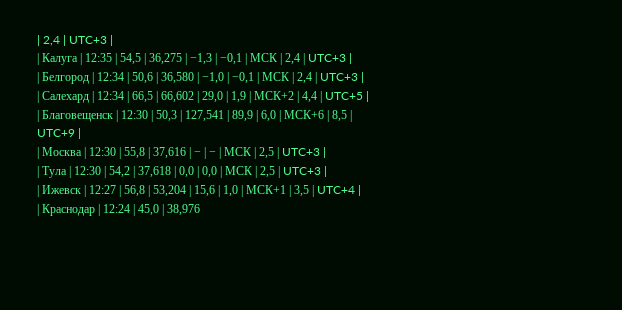| 2,4 | UTC+3 |
| Калуга | 12:35 | 54,5 | 36,275 | −1,3 | −0,1 | МСК | 2,4 | UTC+3 |
| Белгород | 12:34 | 50,6 | 36,580 | −1,0 | −0,1 | МСК | 2,4 | UTC+3 |
| Салехард | 12:34 | 66,5 | 66,602 | 29,0 | 1,9 | МСК+2 | 4,4 | UTC+5 |
| Благовещенск | 12:30 | 50,3 | 127,541 | 89,9 | 6,0 | МСК+6 | 8,5 | UTC+9 |
| Москва | 12:30 | 55,8 | 37,616 | − | − | МСК | 2,5 | UTC+3 |
| Тула | 12:30 | 54,2 | 37,618 | 0,0 | 0,0 | МСК | 2,5 | UTC+3 |
| Ижевск | 12:27 | 56,8 | 53,204 | 15,6 | 1,0 | МСК+1 | 3,5 | UTC+4 |
| Краснодар | 12:24 | 45,0 | 38,976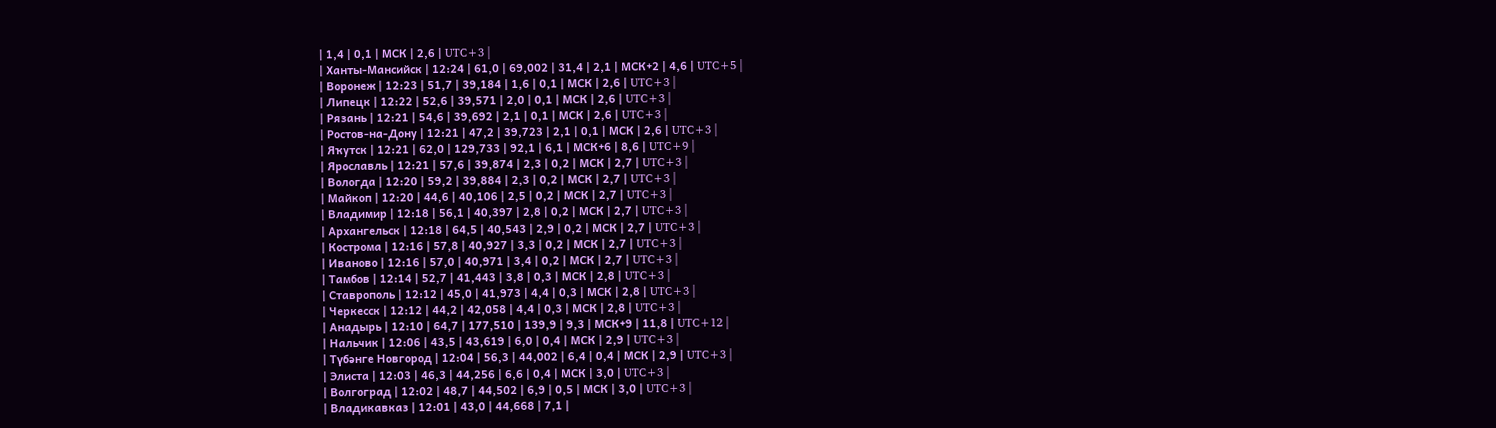| 1,4 | 0,1 | МСК | 2,6 | UTC+3 |
| Ханты-Мансийск | 12:24 | 61,0 | 69,002 | 31,4 | 2,1 | МСК+2 | 4,6 | UTC+5 |
| Воронеж | 12:23 | 51,7 | 39,184 | 1,6 | 0,1 | МСК | 2,6 | UTC+3 |
| Липецк | 12:22 | 52,6 | 39,571 | 2,0 | 0,1 | МСК | 2,6 | UTC+3 |
| Рязань | 12:21 | 54,6 | 39,692 | 2,1 | 0,1 | МСК | 2,6 | UTC+3 |
| Ростов-на-Дону | 12:21 | 47,2 | 39,723 | 2,1 | 0,1 | МСК | 2,6 | UTC+3 |
| Яҡутск | 12:21 | 62,0 | 129,733 | 92,1 | 6,1 | МСК+6 | 8,6 | UTC+9 |
| Ярославль | 12:21 | 57,6 | 39,874 | 2,3 | 0,2 | МСК | 2,7 | UTC+3 |
| Вологда | 12:20 | 59,2 | 39,884 | 2,3 | 0,2 | МСК | 2,7 | UTC+3 |
| Майкоп | 12:20 | 44,6 | 40,106 | 2,5 | 0,2 | МСК | 2,7 | UTC+3 |
| Владимир | 12:18 | 56,1 | 40,397 | 2,8 | 0,2 | МСК | 2,7 | UTC+3 |
| Архангельск | 12:18 | 64,5 | 40,543 | 2,9 | 0,2 | МСК | 2,7 | UTC+3 |
| Кострома | 12:16 | 57,8 | 40,927 | 3,3 | 0,2 | МСК | 2,7 | UTC+3 |
| Иваново | 12:16 | 57,0 | 40,971 | 3,4 | 0,2 | МСК | 2,7 | UTC+3 |
| Тамбов | 12:14 | 52,7 | 41,443 | 3,8 | 0,3 | МСК | 2,8 | UTC+3 |
| Ставрополь | 12:12 | 45,0 | 41,973 | 4,4 | 0,3 | МСК | 2,8 | UTC+3 |
| Черкесск | 12:12 | 44,2 | 42,058 | 4,4 | 0,3 | МСК | 2,8 | UTC+3 |
| Анадырь | 12:10 | 64,7 | 177,510 | 139,9 | 9,3 | МСК+9 | 11,8 | UTC+12 |
| Нальчик | 12:06 | 43,5 | 43,619 | 6,0 | 0,4 | МСК | 2,9 | UTC+3 |
| Түбәнге Новгород | 12:04 | 56,3 | 44,002 | 6,4 | 0,4 | МСК | 2,9 | UTC+3 |
| Элиста | 12:03 | 46,3 | 44,256 | 6,6 | 0,4 | МСК | 3,0 | UTC+3 |
| Волгоград | 12:02 | 48,7 | 44,502 | 6,9 | 0,5 | МСК | 3,0 | UTC+3 |
| Владикавказ | 12:01 | 43,0 | 44,668 | 7,1 |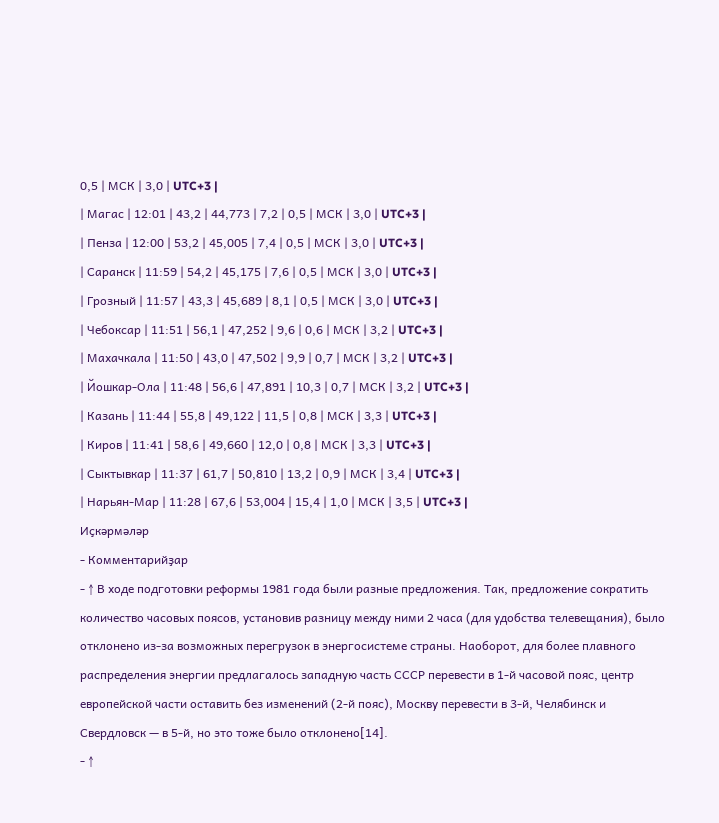0,5 | МСК | 3,0 | UTC+3 |
| Магас | 12:01 | 43,2 | 44,773 | 7,2 | 0,5 | МСК | 3,0 | UTC+3 |
| Пенза | 12:00 | 53,2 | 45,005 | 7,4 | 0,5 | МСК | 3,0 | UTC+3 |
| Саранск | 11:59 | 54,2 | 45,175 | 7,6 | 0,5 | МСК | 3,0 | UTC+3 |
| Грозный | 11:57 | 43,3 | 45,689 | 8,1 | 0,5 | МСК | 3,0 | UTC+3 |
| Чебоксар | 11:51 | 56,1 | 47,252 | 9,6 | 0,6 | МСК | 3,2 | UTC+3 |
| Махачкала | 11:50 | 43,0 | 47,502 | 9,9 | 0,7 | МСК | 3,2 | UTC+3 |
| Йошкар-Ола | 11:48 | 56,6 | 47,891 | 10,3 | 0,7 | МСК | 3,2 | UTC+3 |
| Казань | 11:44 | 55,8 | 49,122 | 11,5 | 0,8 | МСК | 3,3 | UTC+3 |
| Киров | 11:41 | 58,6 | 49,660 | 12,0 | 0,8 | МСК | 3,3 | UTC+3 |
| Сыктывкар | 11:37 | 61,7 | 50,810 | 13,2 | 0,9 | МСК | 3,4 | UTC+3 |
| Нарьян-Мар | 11:28 | 67,6 | 53,004 | 15,4 | 1,0 | МСК | 3,5 | UTC+3 |
Иҫкәрмәләр
- Комментарийҙар
- ↑ В ходе подготовки реформы 1981 года были разные предложения. Так, предложение сократить количество часовых поясов, установив разницу между ними 2 часа (для удобства телевещания), было отклонено из-за возможных перегрузок в энергосистеме страны. Наоборот, для более плавного распределения энергии предлагалось западную часть СССР перевести в 1-й часовой пояс, центр европейской части оставить без изменений (2-й пояс), Москву перевести в 3-й, Челябинск и Свердловск — в 5-й, но это тоже было отклонено[14].
- ↑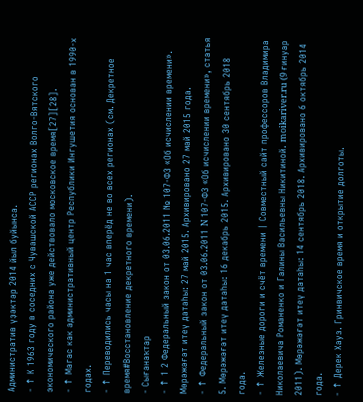Административ үҙәктәр 2014 йыл буйынса.
- ↑ К 1963 году в соседних с Чувашской АССР регионах Волго-Вятского экономического района уже действовало московское время[27][28].
- ↑ Магас как административный центр Республики Ингушетия основан в 1990-х годах.
- ↑ Переводились часы на 1 час вперёд не во всех регионах (см. Декретное время#Восстановление декретного времени).
- Сығанаҡтар
- ↑ 1 2 Федеральный закон от 03.06.2011 № 107-ФЗ «Об исчислении времени». Мөрәжәғәт итеү датаһы: 27 май 2015. Архивировано 27 май 2015 года.
- ↑ Федеральный закон от 03.06.2011 N 107-ФЗ «Об исчислении времени», статья 5. Мөрәжәғәт итеү датаһы: 16 декабрь 2015. Архивировано 30 сентябрь 2018 года.
- ↑ Железные дороги и счёт времени | Совместный сайт профессоров Владимира Николаевича Романенко и Галины Васильевны Никитиной. moikariver.ru (9 ғинуар 2011). Мөрәжәғәт итеү датаһы: 14 сентябрь 2018. Архивировано 6 октябрь 2014 года.
- ↑ Дерек Хауз. Гринвичское время и открытие долготы.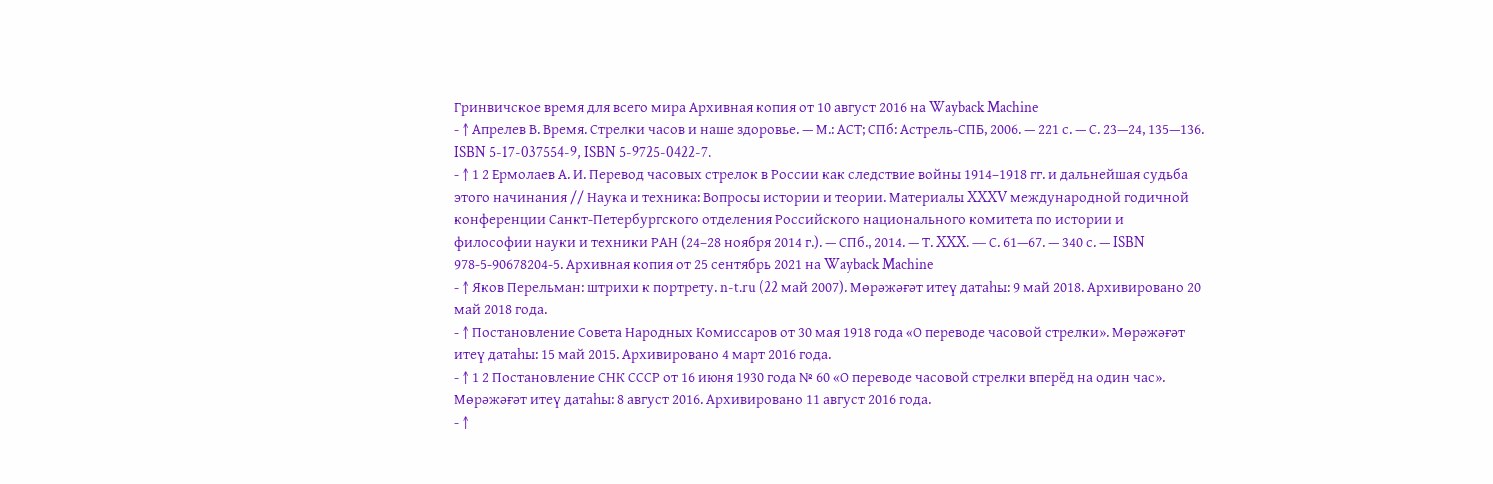Гринвичское время для всего мира Архивная копия от 10 август 2016 на Wayback Machine
- ↑ Апрелев В. Время. Стрелки часов и наше здоровье. — М.: АСТ; СПб: Астрель-СПБ, 2006. — 221 с. — С. 23—24, 135—136. ISBN 5-17-037554-9, ISBN 5-9725-0422-7.
- ↑ 1 2 Ермолаев А. И. Перевод часовых стрелок в России как следствие войны 1914–1918 гг. и дальнейшая судьба этого начинания // Наука и техника: Вопросы истории и теории. Материалы XXXV международной годичной конференции Санкт-Петербургского отделения Российского национального комитета по истории и философии науки и техники РАН (24–28 ноября 2014 г.). — СПб., 2014. — Т. XXX. — С. 61—67. — 340 с. — ISBN 978-5-90678204-5. Архивная копия от 25 сентябрь 2021 на Wayback Machine
- ↑ Яков Перельман: штрихи к портрету. n-t.ru (22 май 2007). Мөрәжәғәт итеү датаһы: 9 май 2018. Архивировано 20 май 2018 года.
- ↑ Постановление Совета Народных Комиссаров от 30 мая 1918 года «О переводе часовой стрелки». Мөрәжәғәт итеү датаһы: 15 май 2015. Архивировано 4 март 2016 года.
- ↑ 1 2 Постановление СНК СССР от 16 июня 1930 года № 60 «О переводе часовой стрелки вперёд на один час». Мөрәжәғәт итеү датаһы: 8 август 2016. Архивировано 11 август 2016 года.
- ↑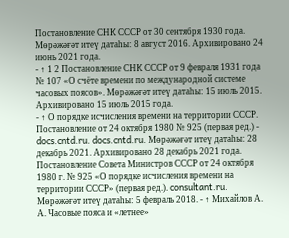Постановление СНК СССР от 30 сентября 1930 года. Мөрәжәғәт итеү датаһы: 8 август 2016. Архивировано 24 июнь 2021 года.
- ↑ 1 2 Постановление СНК СССР от 9 февраля 1931 года № 107 «О счёте времени по международной системе часовых поясов». Мөрәжәғәт итеү датаһы: 15 июль 2015. Архивировано 15 июль 2015 года.
- ↑ О порядке исчисления времени на территории СССР. Постановление от 24 октября 1980 № 925 (первая ред.) - docs.cntd.ru. docs.cntd.ru. Мөрәжәғәт итеү датаһы: 28 декабрь 2021. Архивировано 28 декабрь 2021 года.
Постановление Совета Министров СССР от 24 октября 1980 г. № 925 «О порядке исчисления времени на территории СССР» (первая ред.). consultant.ru. Мөрәжәғәт итеү датаһы: 5 февраль 2018. - ↑ Михайлов А. А. Часовые пояса и «летнее»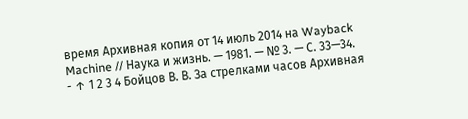время Архивная копия от 14 июль 2014 на Wayback Machine // Наука и жизнь. — 1981. — № 3. — С. 33—34.
- ↑ 1 2 3 4 Бойцов В. В. За стрелками часов Архивная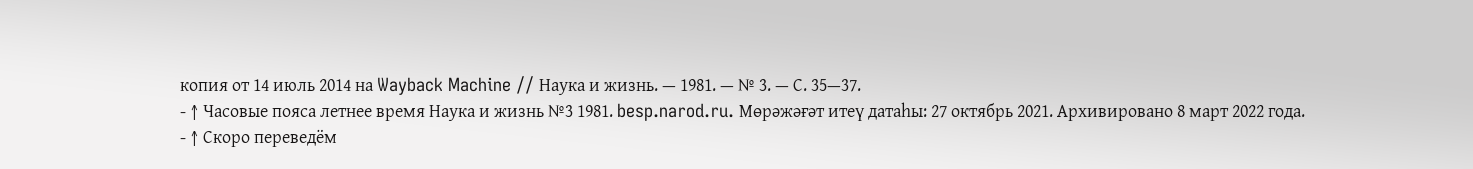копия от 14 июль 2014 на Wayback Machine // Наука и жизнь. — 1981. — № 3. — С. 35—37.
- ↑ Часовые пояса летнее время Наука и жизнь №3 1981. besp.narod.ru. Мөрәжәғәт итеү датаһы: 27 октябрь 2021. Архивировано 8 март 2022 года.
- ↑ Скоро переведём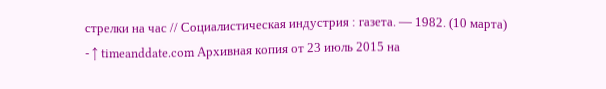стрелки на час // Социалистическая индустрия : газета. — 1982. (10 марта)
- ↑ timeanddate.com Архивная копия от 23 июль 2015 на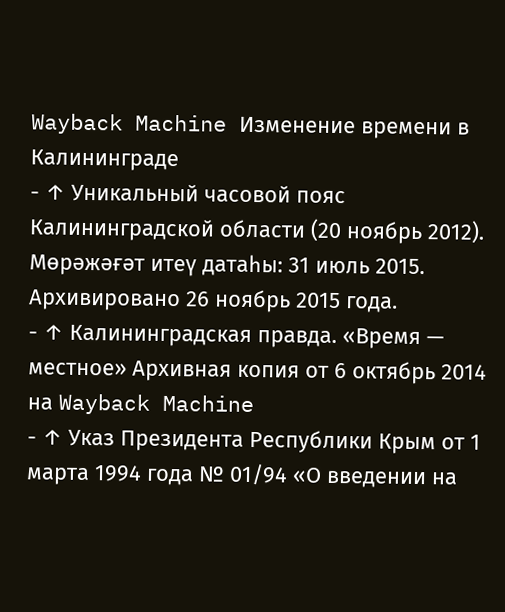Wayback Machine Изменение времени в Калининграде
- ↑ Уникальный часовой пояс Калининградской области (20 ноябрь 2012). Мөрәжәғәт итеү датаһы: 31 июль 2015. Архивировано 26 ноябрь 2015 года.
- ↑ Калининградская правда. «Время — местное» Архивная копия от 6 октябрь 2014 на Wayback Machine
- ↑ Указ Президента Республики Крым от 1 марта 1994 года № 01/94 «О введении на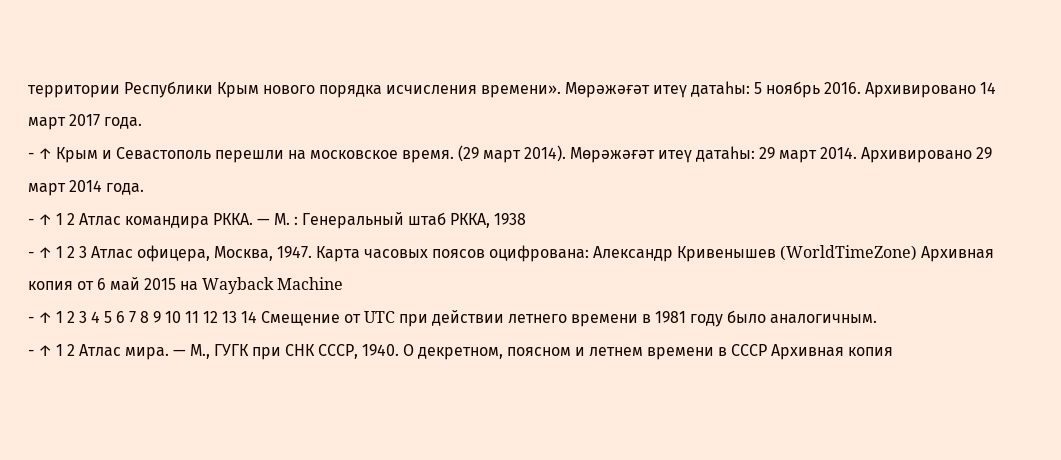территории Республики Крым нового порядка исчисления времени». Мөрәжәғәт итеү датаһы: 5 ноябрь 2016. Архивировано 14 март 2017 года.
- ↑ Крым и Севастополь перешли на московское время. (29 март 2014). Мөрәжәғәт итеү датаһы: 29 март 2014. Архивировано 29 март 2014 года.
- ↑ 1 2 Атлас командира РККА. — М. : Генеральный штаб РККА, 1938
- ↑ 1 2 3 Атлас офицера, Москва, 1947. Карта часовых поясов оцифрована: Александр Кривенышев (WorldTimeZone) Архивная копия от 6 май 2015 на Wayback Machine
- ↑ 1 2 3 4 5 6 7 8 9 10 11 12 13 14 Смещение от UTC при действии летнего времени в 1981 году было аналогичным.
- ↑ 1 2 Атлас мира. — М., ГУГК при СНК СССР, 1940. О декретном, поясном и летнем времени в СССР Архивная копия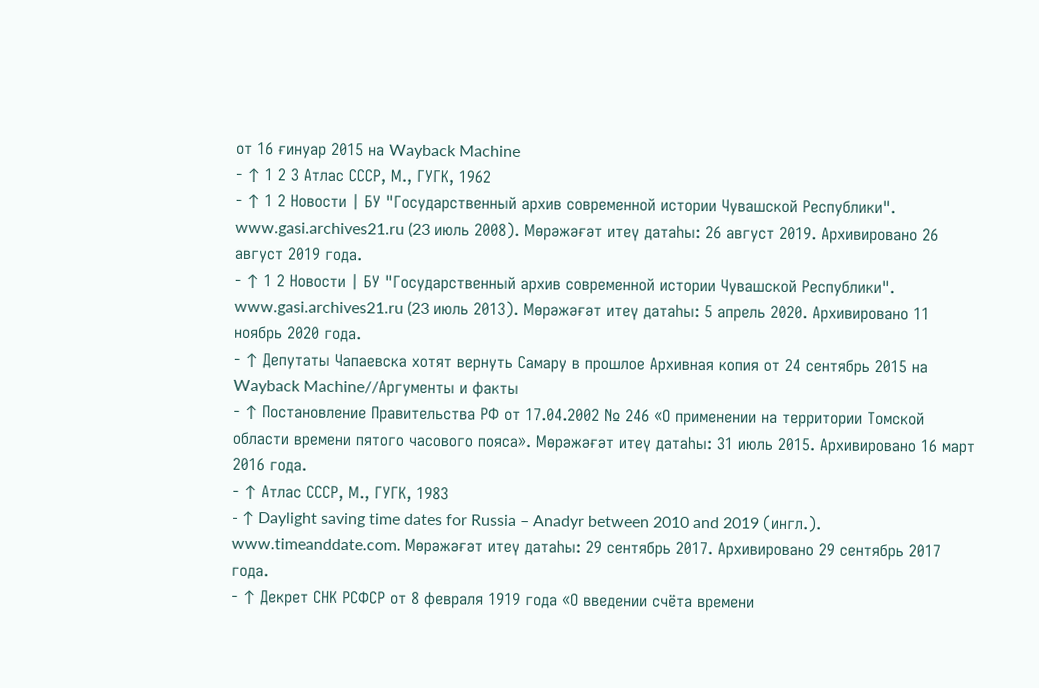от 16 ғинуар 2015 на Wayback Machine
- ↑ 1 2 3 Атлас СССР, М., ГУГК, 1962
- ↑ 1 2 Новости | БУ "Государственный архив современной истории Чувашской Республики". www.gasi.archives21.ru (23 июль 2008). Мөрәжәғәт итеү датаһы: 26 август 2019. Архивировано 26 август 2019 года.
- ↑ 1 2 Новости | БУ "Государственный архив современной истории Чувашской Республики". www.gasi.archives21.ru (23 июль 2013). Мөрәжәғәт итеү датаһы: 5 апрель 2020. Архивировано 11 ноябрь 2020 года.
- ↑ Депутаты Чапаевска хотят вернуть Самару в прошлое Архивная копия от 24 сентябрь 2015 на Wayback Machine//Аргументы и факты
- ↑ Постановление Правительства РФ от 17.04.2002 № 246 «О применении на территории Томской области времени пятого часового пояса». Мөрәжәғәт итеү датаһы: 31 июль 2015. Архивировано 16 март 2016 года.
- ↑ Атлас СССР, М., ГУГК, 1983
- ↑ Daylight saving time dates for Russia – Anadyr between 2010 and 2019 (ингл.). www.timeanddate.com. Мөрәжәғәт итеү датаһы: 29 сентябрь 2017. Архивировано 29 сентябрь 2017 года.
- ↑ Декрет СНК РСФСР от 8 февраля 1919 года «О введении счёта времени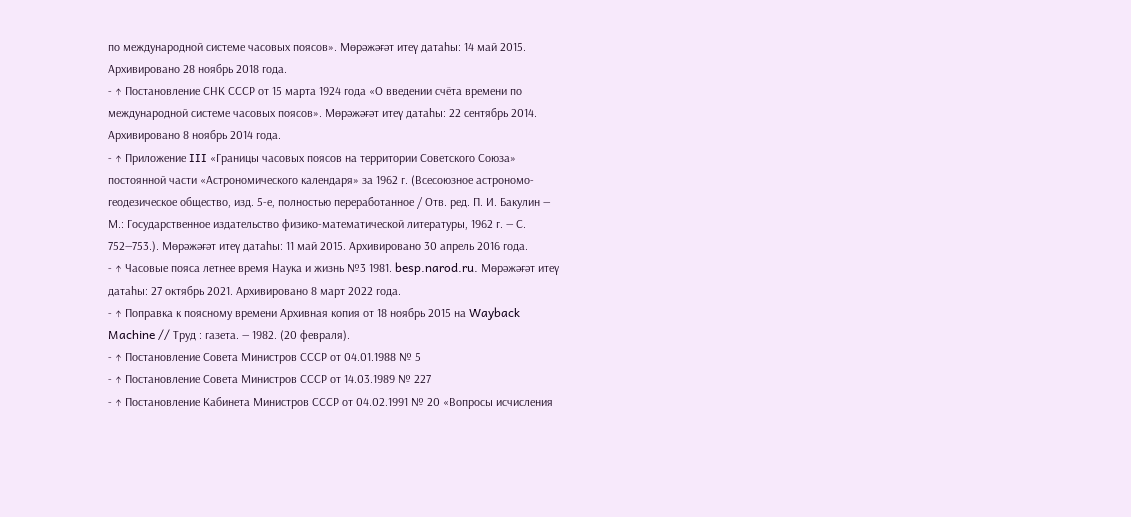по международной системе часовых поясов». Мөрәжәғәт итеү датаһы: 14 май 2015. Архивировано 28 ноябрь 2018 года.
- ↑ Постановление СНК СССР от 15 марта 1924 года «О введении счёта времени по международной системе часовых поясов». Мөрәжәғәт итеү датаһы: 22 сентябрь 2014. Архивировано 8 ноябрь 2014 года.
- ↑ Приложение III «Границы часовых поясов на территории Советского Союза» постоянной части «Астрономического календаря» за 1962 г. (Всесоюзное астрономо-геодезическое общество, изд. 5-е, полностью переработанное / Отв. ред. П. И. Бакулин — М.: Государственное издательство физико-математической литературы, 1962 г. — С. 752—753.). Мөрәжәғәт итеү датаһы: 11 май 2015. Архивировано 30 апрель 2016 года.
- ↑ Часовые пояса летнее время Наука и жизнь №3 1981. besp.narod.ru. Мөрәжәғәт итеү датаһы: 27 октябрь 2021. Архивировано 8 март 2022 года.
- ↑ Поправка к поясному времени Архивная копия от 18 ноябрь 2015 на Wayback Machine // Труд : газета. — 1982. (20 февраля).
- ↑ Постановление Совета Министров СССР от 04.01.1988 № 5
- ↑ Постановление Совета Министров СССР от 14.03.1989 № 227
- ↑ Постановление Кабинета Министров СССР от 04.02.1991 № 20 «Вопросы исчисления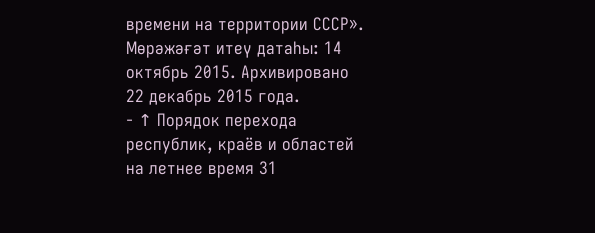времени на территории СССР». Мөрәжәғәт итеү датаһы: 14 октябрь 2015. Архивировано 22 декабрь 2015 года.
- ↑ Порядок перехода республик, краёв и областей на летнее время 31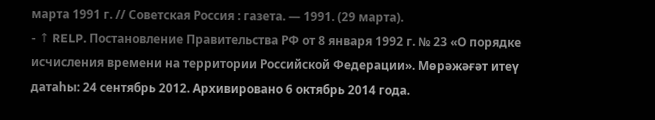марта 1991 г. // Советская Россия : газета. — 1991. (29 марта).
- ↑ RELP. Постановление Правительства РФ от 8 января 1992 г. № 23 «О порядке исчисления времени на территории Российской Федерации». Мөрәжәғәт итеү датаһы: 24 сентябрь 2012. Архивировано 6 октябрь 2014 года.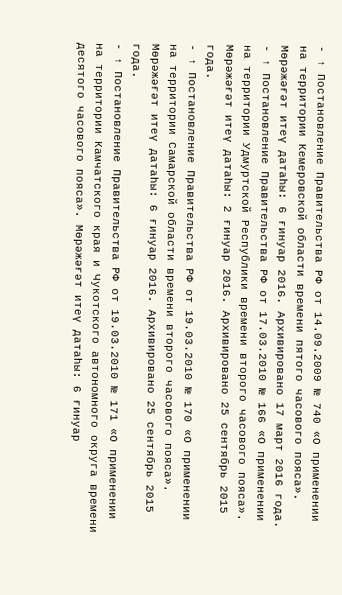- ↑ Постановление Правительства РФ от 14.09.2009 № 740 «О применении на территории Кемеровской области времени пятого часового пояса». Мөрәжәғәт итеү датаһы: 6 ғинуар 2016. Архивировано 17 март 2016 года.
- ↑ Постановление Правительства РФ от 17.03.2010 № 166 «О применении на территории Удмуртской Республики времени второго часового пояса». Мөрәжәғәт итеү датаһы: 2 ғинуар 2016. Архивировано 25 сентябрь 2015 года.
- ↑ Постановление Правительства РФ от 19.03.2010 № 170 «О применении на территории Самарской области времени второго часового пояса». Мөрәжәғәт итеү датаһы: 6 ғинуар 2016. Архивировано 25 сентябрь 2015 года.
- ↑ Постановление Правительства РФ от 19.03.2010 № 171 «О применении на территории Камчатского края и Чукотского автономного округа времени десятого часового пояса». Мөрәжәғәт итеү датаһы: 6 ғинуар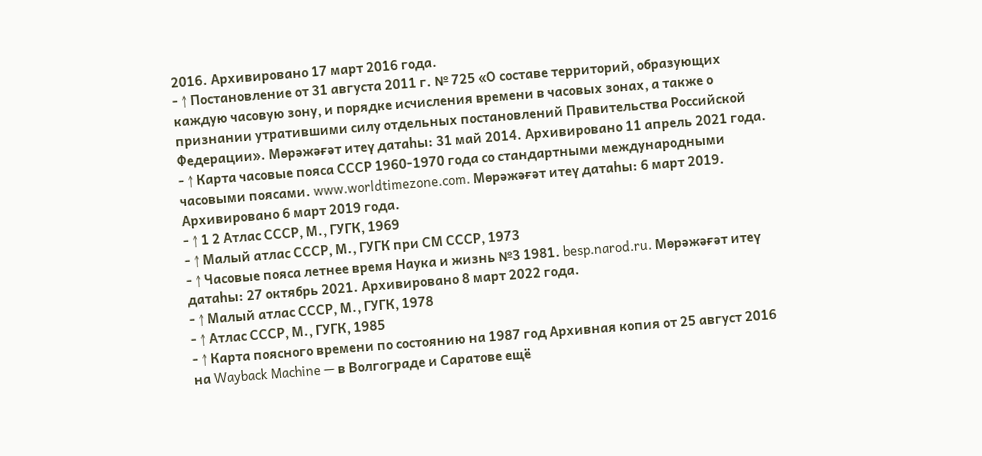2016. Архивировано 17 март 2016 года.
- ↑ Постановление от 31 августа 2011 г. № 725 «О составе территорий, образующих каждую часовую зону, и порядке исчисления времени в часовых зонах, а также о признании утратившими силу отдельных постановлений Правительства Российской Федерации». Мөрәжәғәт итеү датаһы: 31 май 2014. Архивировано 11 апрель 2021 года.
- ↑ Карта часовые пояса СССР 1960-1970 года со стандартными международными часовыми поясами. www.worldtimezone.com. Мөрәжәғәт итеү датаһы: 6 март 2019. Архивировано 6 март 2019 года.
- ↑ 1 2 Атлас СССР, М., ГУГК, 1969
- ↑ Малый атлас СССР, М., ГУГК при СМ СССР, 1973
- ↑ Часовые пояса летнее время Наука и жизнь №3 1981. besp.narod.ru. Мөрәжәғәт итеү датаһы: 27 октябрь 2021. Архивировано 8 март 2022 года.
- ↑ Малый атлас СССР, М., ГУГК, 1978
- ↑ Атлас СССР, М., ГУГК, 1985
- ↑ Карта поясного времени по состоянию на 1987 год Архивная копия от 25 август 2016 на Wayback Machine — в Волгограде и Саратове ещё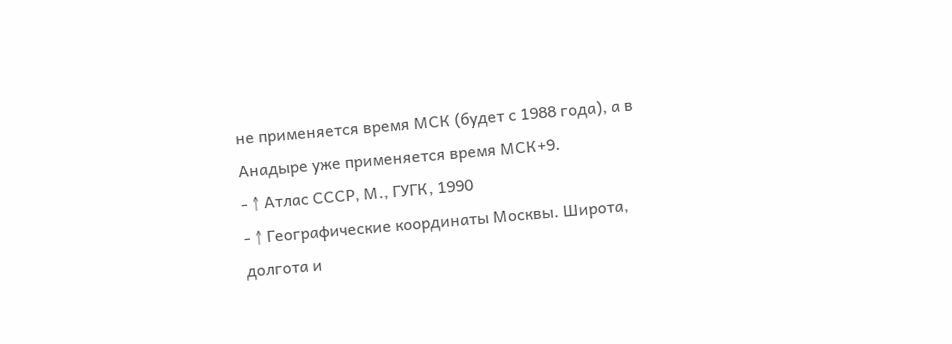не применяется время МСК (будет с 1988 года), а в Анадыре уже применяется время МСК+9.
- ↑ Атлас СССР, М., ГУГК, 1990
- ↑ Географические координаты Москвы. Широта, долгота и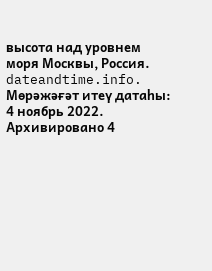высота над уровнем моря Москвы, Россия. dateandtime.info. Мөрәжәғәт итеү датаһы: 4 ноябрь 2022. Архивировано 4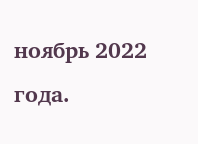ноябрь 2022 года.